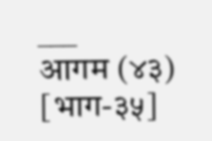___
आगम (४३)
[भाग-३५]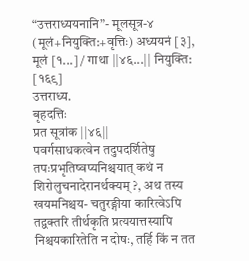“उत्तराध्ययनानि”- मूलसूत्र-४ (मूलं+नियुक्ति:+वृत्तिः) अध्ययनं [३], मूलं [१...] / गाथा ||४६...|| नियुक्ति: [१६९]
उत्तराध्य.
बृहदत्तिः
प्रत सूत्रांक ||४६||
पवर्गसाधकत्वेन तदुपदर्शितेषु तपःप्रभृतिष्वप्यनिश्चयात् कथं न शिरोलुचनादेरानर्थक्यम् ?, अथ तस्य खयमनिश्चय- चतुरङ्गीया कारित्वेऽपि तद्वक्तरि तीर्थकृति प्रत्ययात्तस्यापि निश्चयकारितेति न दोषः, तर्हि किं न तत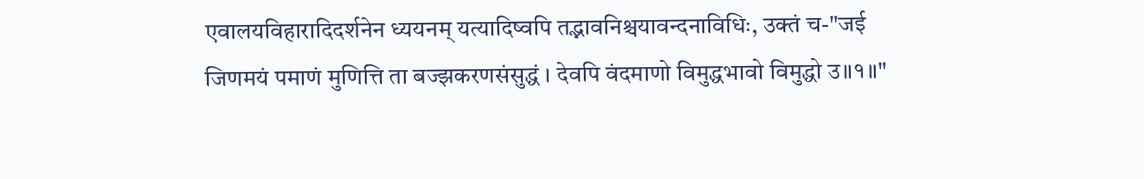एवालयविहारादिदर्शनेन ध्ययनम् यत्यादिष्वपि तद्भावनिश्चयावन्दनाविधिः, उक्तं च-"जई जिणमयं पमाणं मुणित्ति ता बज्झकरणसंसुद्धं । देवपि वंदमाणो विमुद्धभावो विमुद्धो उ॥१॥"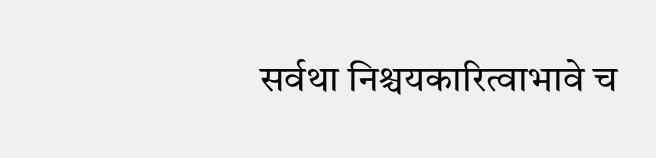सर्वथा निश्चयकारित्वाभावे च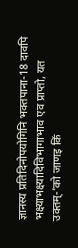ज्ञानस्य प्रतिदिनोपयोगिनि भक्तपाना-18 दावपि भक्ष्याभक्ष्यादिविभागाभाव एव प्राप्तो, यत उक्तम्-'को जाणइ किं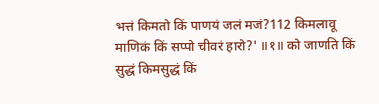भत्तं किमतो किं पाणयं जलं मजं?112 किमलावू माणिकं किं सप्पो चीवरं हारो?' ॥१॥ को जाणति किं सुद्धं किमसुद्धं किं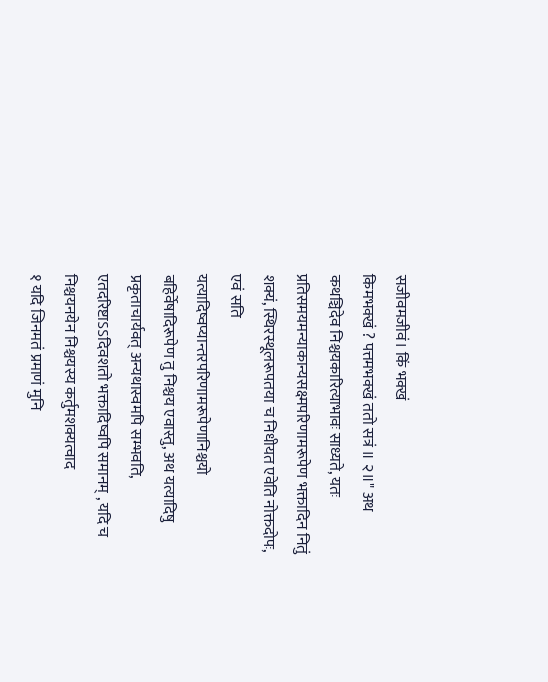सजीवमजीवं। किं भक्खं
किमभक्खं ? पत्तमभक्खं ततो सत्रं ॥ २॥" अथ कथञ्चिदेव निश्चयकारित्याभावः साध्यते, यतः प्रतिसमयमन्याकान्यसक्ष्मपरिणामरूपेण भक्तादिन नितुं शक्यं, स्थिरस्थूलरूपतया च निधीयत एवेति नोक्तदोपः, एवं सति
यत्यादिष्वप्यान्तरपरिणामरूपेणानिश्चयो बहिर्वेषादिरूपेण तु निश्चय एवास्तु, अथ यत्यादिषु प्रकृताचार्यवत् अन्यथास्वमपि सम्भवति, एतदरिष्टाऽऽदिवशतो भक्तादिष्वपि समानम् , यदि च निश्चयनयेन निश्चयस्य कर्तुमशक्यत्वाद
१ यदि जिनमतं प्रमाणं मुनि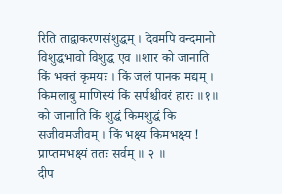रिति ताद्वाकरणसंशुद्धम् । देवमपि वन्दमानो विशुद्धभावो विशुद्ध एव ॥शार को जानाति किं भक्तं कृमयः । किं जलं पानक मद्यम् । किमलाबु माणिस्यं किं सर्पश्चीवरं हारः ॥१॥ को जानाति किं शुद्धं किमशुद्धं कि सजीवमजीवम् । किं भक्ष्य किमभक्ष्य ! प्राप्तमभक्ष्यं ततः सर्वम् ॥ २ ॥
दीप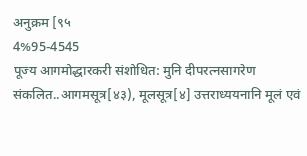अनुक्रम [९५
4%95-4545
पूज्य आगमोद्धारकरी संशोधित: मुनि दीपरत्नसागरेण संकलित..आगमसूत्र[४३), मूलसूत्र[४] उत्तराध्ययनानि मूलं एवं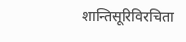शान्तिसूरिविरचिता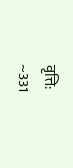वृत्ति:
~331